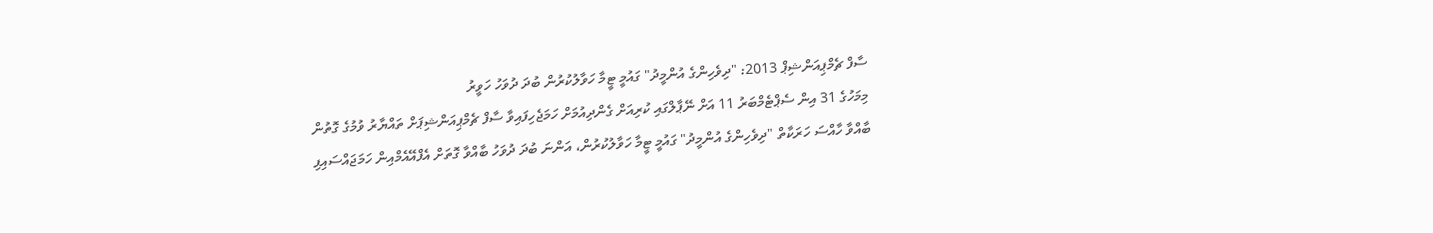ސާފް ޗެމްޕިއަންޝިޕް 2013: "ދިވެހިންގެ އުންމީދު" ގައުމީ ޓީމާ ހަވާލުކުރުން ބުދަ ދުވަހު ހަވީރު
މިމަހުގެ 31 އިން ސެޕްޓެމްބަރު 11 އަށް ނޭޕާލްގައި ކުރިއަށް ގެންދިއުމަށް ހަމަޖެހިފައިވާ ސާފް ޗެމްޕިއަންޝިޕަށް ތައްޔާރު ވުމުގެ ގޮތުން ބާއްވާ ހާއްސަ ހަރަކާތް "ދިވެހިންގެ އުންމީދު" ގައުމީ ޓީމާ ހަވާލުކުރުން، އަންނަ ބުދަ ދުވަހު ބާއްވާ ގޮތަށް އެފްއޭއެމްއިން ހަމަޖައްސައިފި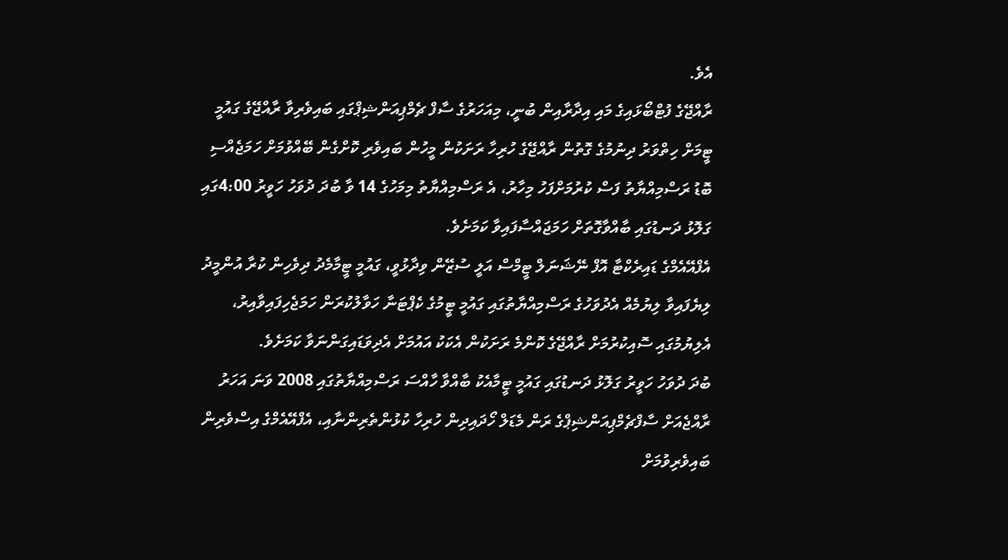އެވެ.
ރާއްޖޭގެ ފުޓްބޯޅައިގެ މައި އިދާރާއިން ބުނީ، މިއަހަރުގެ ސާފް ޗެމްޕިއަންޝިޕްގައި ބައިވެރިވާ ރާއްޖޭގެ ގައުމީ ޓީމަށް ހިތްވަރު ދިނުމުގެ ގޮތުން ރާއްޖޭގެ ހުރިހާ ރަށަކުން މީހުން ބައިވެރި ކޮށްގެން ބޭއްވުމަށް ހަމަޖެއްސި ބޮޑު ރަސްމިއްޔާތު ފަސް ކުރުމަށްފަހު މިހާރު، އެ ރަސްމިއްޔާތު މިމަހުގެ 14 ވާ ބުދަ ދުވަހު ހަވީރު 4:00ގައި ގަލޮޅު ދަނޑުގައި ބާއްވާގޮތަށް ހަމަޖައްސާފައިވާ ކަމަށެވެ.
އެފްއޭއެމްގެ ޑައިރެކްޓާ އޮފް ނޭޝަނަލް ޓީމްސް އަލީ ސުޒޭން ވިދާޅުވީ، ގައުމީ ޓީމާމެދު ދިވެހިން ކުރާ އުންމީދު ލިޔެފައިވާ ލިޔުމެއް އެދުވަހުގެ ރަސްމިއްޔާތުގައި ގައުމީ ޓީމުގެ ކެޕްޓަނާ ހަވާލުކުރަން ހަމަޖެހިފައިވާއިރު، އެލިޔުމުގައި ސޮއިކުރުމަށް ރާއްޖޭގެ ކޮންމެ ރަށަކުން އެކަކު އައުމަށް އެދިވަޑައިގަންނަވާ ކަމަށެވެ.
ބުދަ ދުވަހު ހަވީރު ގަލޮޅު ދަނޑުގައި ގައުމީ ޓީމާއެކު ބާއްވާ ހާއްސަ ރަސްމިއްޔާތުގައި 2008 ވަނަ އަހަރު ރާއްޖެއަށް ސާފްޗެމްޕިއަންޝިޕްގެ ރަން މެޑަލް ހޯދައިދިން ހުރިހާ ކުޅުންތެރިންނާއި، އެފްއޭއެމްގެ އިސްވެރިން ބައިވެރިވުމަށް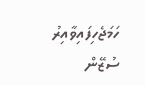ހަމަޖެހިފައިވާއިރު ސުޒޭން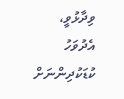ވިދާޅުވީ، އެދުވަހު ކުޑަކުދިންނަށް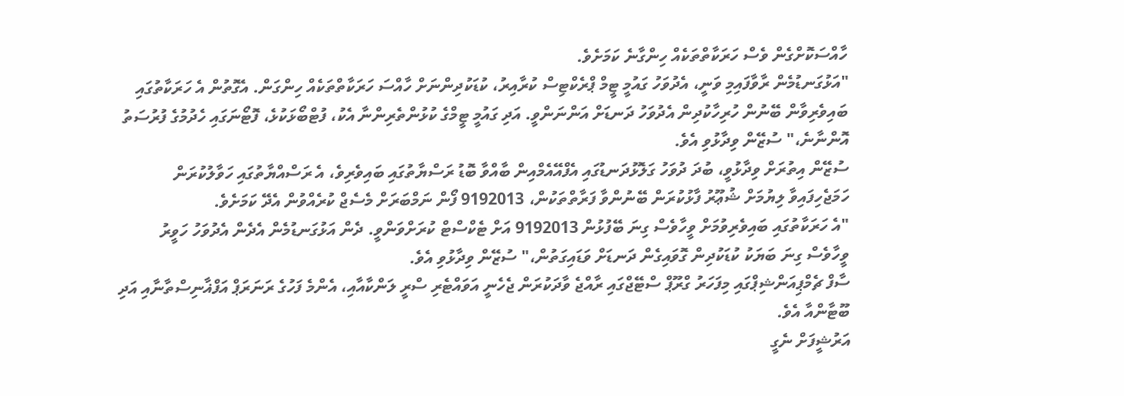ހާއްސަކޮށްގެން ވެސް ހަރަކާތްތަކެއް ހިންގާނެ ކަމަށެވެ.
"އަޅުގަނޑުމެން ރާވާފައިމި ވަނީ، އެދުވަހު ގައުމީ ޓީމް ޕްރެކްޓިސް ކުރާއިރު، ކުޑަކުދިންނަށް ހާއްސަ ހަރަކާތްތަކެއް ހިންގަން. އެގޮތުން އެ ހަރަކާތުގައި ބައިވެރިވާން ބޭނުން ހުރިހާކުދިން އެދުވަހު ދަނޑަށް އަންނަންވީ. އަދި ގައުމީ ޓީމްގެ ކުޅުންތެރިންނާ އެކު، ފުޓްބޯޅަކުޅެ، ފޮޓޯނަގައި ހެދުމުގެ ފުރުސަތު އޮންނާނެ،" ސުޒޭން ވިދާޅުވި އެވެ.
ސުޒޭން އިތުރަށް ވިދާޅުވީ، ބުދަ ދުވަހު ގަލޮޅުދަނޑުގައި އެފްއޭއެމްއިން ބާއްވާ ބޮޑު ރަސްޔާތުގައި ބައިވެރިވެ، އެ ރަސްއްޔާތުގައި ހަވާލުކުރަން ހަމަޖެހިފައިވާ ލިޔުމަށް ޝުޢޫރު ފާޅުކުރަން ބޭނުންވާ ފަރާތްތަކުން، 9192013 ފޯން ނަމްބަރަށް މެސެޖް ކުރެއްވުން އެދޭ ކަމަށެވެ.
"އެ ހަރަކާތުގައި ބައިވެރިވުމަށް ވީހާވެސް ގިނަ ބޭފުޅުން 9192013 އަށް ޓެކްސްޓް ކުރަށްވަންވީ. ދެން އަޅުގަނޑުމެން އެދެން އެދުވަހު ހަވީރު ވީހާވެސް ގިނަ ބަޔަކު ކުޑަކުދިން ގޮވައިގެން ދަނޑަށް ވަޑައިގަތުން،" ސުޒޭން ވިދާޅުވި އެވެ.
ސާފް ޗެމްޕިއަންޝިޕްގައި މިފަހަރު ގްރޫޕް ސްޓޭޖްގައި ރާއްޖެ ވާދަކުރަން ޖެހެނީ އަވައްޓެރި ސްރީ ލަންކާއާއި، އެންމެ ފަހުގެ ރަނަރަޕް އަފްޣާނިސްތާނާއި އަދި ބޫޓާންއާ އެވެ.
އަރުޝީފަށް ނެގީ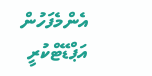އެންމެފަހުން އަޕްޑޭޓްކުރީ